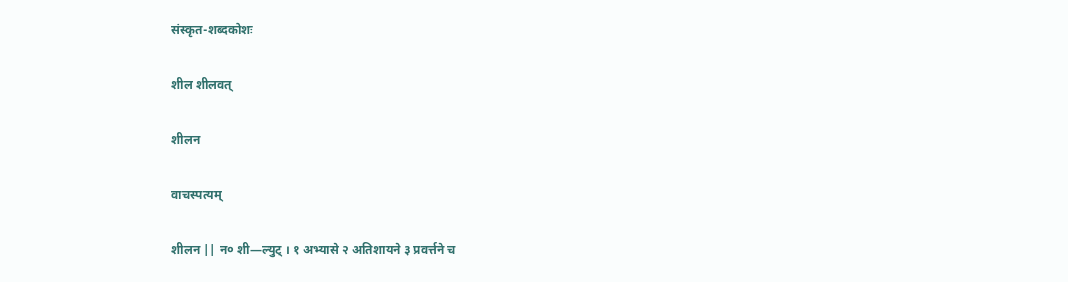संस्कृत-शब्दकोशः

शील शीलवत्

शीलन

वाचस्पत्यम्

शीलन || न० शी—ल्युट् । १ अभ्यासे २ अतिशायने ३ प्रवर्त्तने च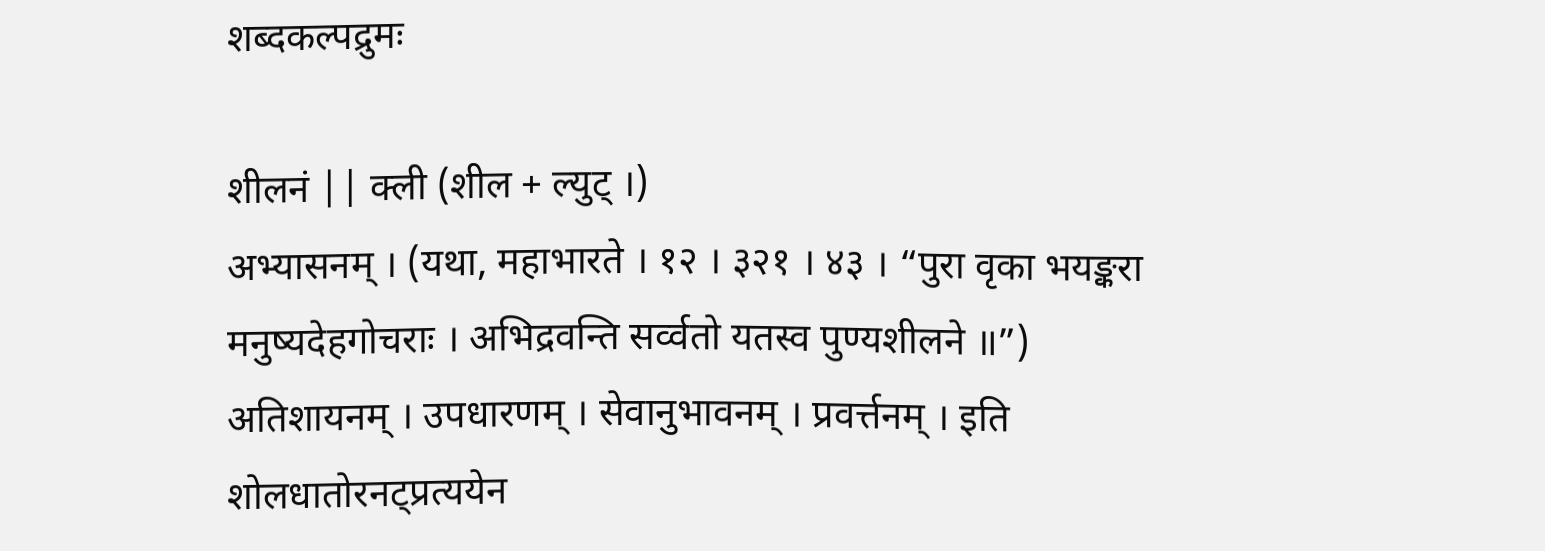शब्दकल्पद्रुमः

शीलनं || क्ली (शील + ल्युट् ।)
अभ्यासनम् । (यथा, महाभारते । १२ । ३२१ । ४३ । “पुरा वृका भयङ्करा मनुष्यदेहगोचराः । अभिद्रवन्ति सर्व्वतो यतस्व पुण्यशीलने ॥”)
अतिशायनम् । उपधारणम् । सेवानुभावनम् । प्रवर्त्तनम् । इति शोलधातोरनट्प्रत्ययेन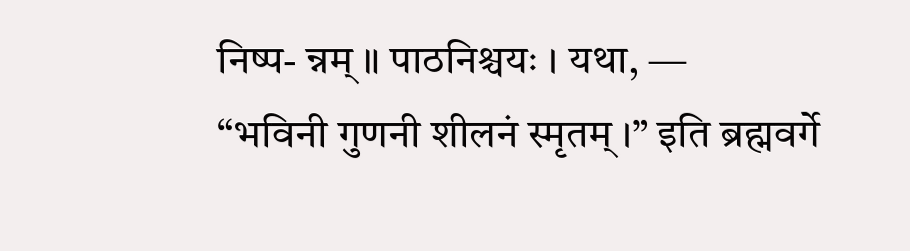निष्प- न्नम् ॥ पाठनिश्चयः । यथा, —
“भविनी गुणनी शीलनं स्मृतम् ।” इति ब्रह्मवर्गे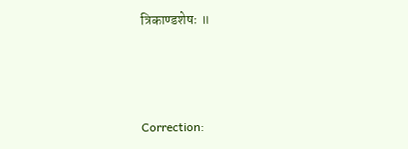त्रिकाण्डशेषः ॥



Correction: